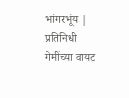भांगरभूंय | प्रतिनिधी
गेमींच्या वायट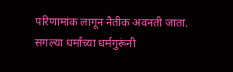परिणामांक लागून नैतीक अवनती जाता. सगल्या धर्मांच्या धर्मगुरूंनी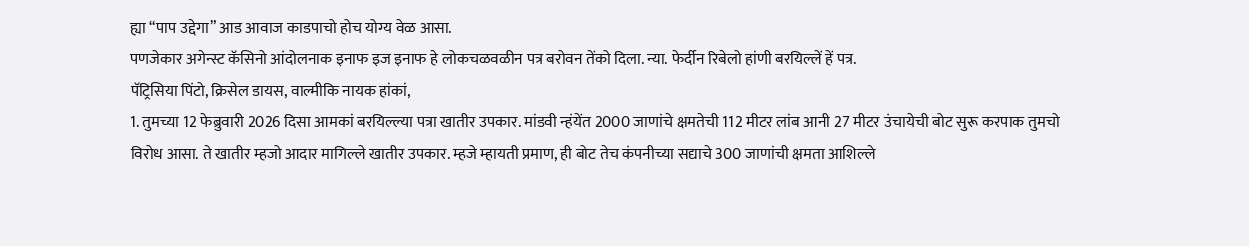ह्या “पाप उद्देगा” आड आवाज काडपाचो होच योग्य वेळ आसा.
पणजेकार अगेन्स्ट कॅसिनो आंदोलनाक इनाफ इज इनाफ हे लोकचळवळीन पत्र बरोवन तेंको दिला. न्या. फेर्दीन रिबेलो हांणी बरयिल्लें हें पत्र.
पॅट्रिसिया पिंटो, क्रिसेल डायस, वाल्मीकि नायक हांकां,
1. तुमच्या 12 फेब्रुवारी 2026 दिसा आमकां बरयिल्ल्या पत्रा खातीर उपकार. मांडवी न्हंयेंत 2000 जाणांचे क्षमतेची 112 मीटर लांब आनी 27 मीटर उंचायेची बोट सुरू करपाक तुमचो विरोध आसा. ते खातीर म्हजो आदार मागिल्ले खातीर उपकार. म्हजे म्हायती प्रमाण, ही बोट तेच कंपनीच्या सद्याचे 300 जाणांची क्षमता आशिल्ले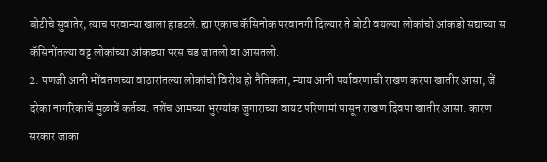बोटीचे सुवातेर, त्याच परवान्या खाला हाडटले. ह्या एकाच कॅसिनोक परवानगी दिल्यार ते बोटी वयल्या लोकांचो आंकडो सद्याच्या स कॅसिनोंतल्या वट्ट लोकांच्या आंकड्या परस चड जातलो वा आसतलो.
2. पणजी आनी भोंवतणच्या वाठारांतल्या लोकांचो विरोध हो नैतिकता, न्याय आनी पर्यावरणाची राखण करपा खातीर आसा, जें दरेका नागरिकाचें मुळावें कर्तव्य. तशेंच आमच्या भुरग्यांक जुगाराच्या वायट परिणामां पासून राखण दिवपा खातीर आसा. कारण सरकार जाका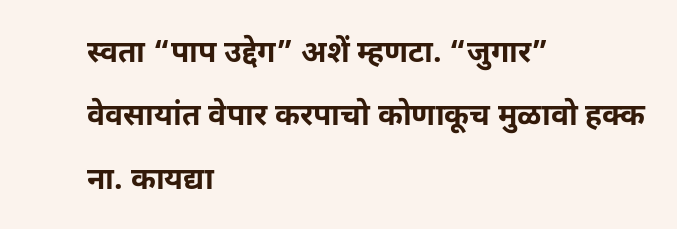स्वता “पाप उद्देग” अशें म्हणटा. “जुगार” वेवसायांत वेपार करपाचो कोणाकूच मुळावो हक्क ना. कायद्या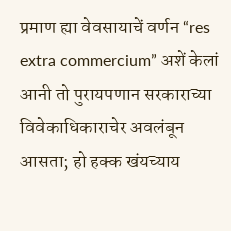प्रमाण ह्या वेवसायाचें वर्णन “res extra commercium” अशें केलां आनी तो पुरायपणान सरकाराच्या विवेकाधिकाराचेर अवलंबून आसता; हो हक्क खंयच्याय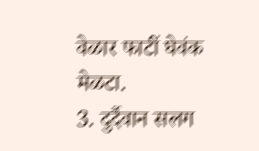वेळार फाटीं घेवंक मेळटा.
3. दुर्दैवान सलग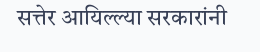सत्तेर आयिल्ल्या सरकारांनी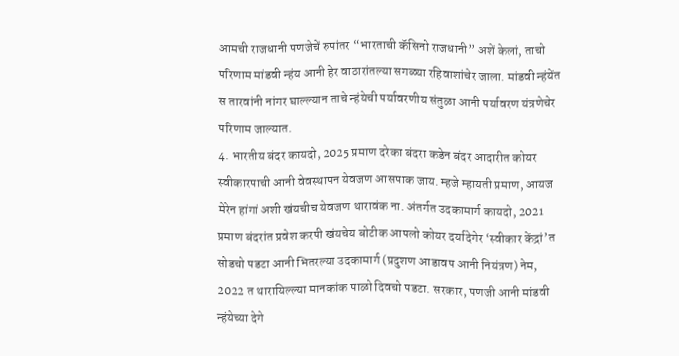आमची राजधानी पणजेचें रुपांतर “भारताची कॅसिनो राजधानी” अशें केलां, ताचो परिणाम मांडवी न्हंय आनी हेर वाठारांतल्या सगळ्या रहिवाशांचेर जाला. मांडवी न्हंयेंत स तारवांनी नांगर घाल्ल्यान ताचे न्हंयेची पर्यावरणीय संतुळा आनी पर्यावरण यंत्रणेचेर परिणाम जाल्यात.
4. भारतीय बंदर कायदो, 2025 प्रमाण दरेका बंदरा कडेन बंदर आदारीत कोयर स्वीकारपाची आनी वेवस्थापन येवजण आसपाक जाय. म्हजे म्हायती प्रमाण, आयज मेरेन हांगां अशी खंयचीच येवजण थारावंक ना. अंतर्गत उदकामार्ग कायदो, 2021 प्रमाण बंदरांत प्रवेश करपी खंयचेय बोटीक आपलो कोयर दर्यादेगेर ‘स्वीकार केंद्रां’त सोडचो पडटा आनी भितरल्या उदकामार्ग (प्रदुशण आडावप आनी नियंत्रण) नेम, 2022 त थारायिल्ल्या मानकांक पाळो दिवचो पडटा. सरकार, पणजी आनी मांडवी न्हंयेच्या देगे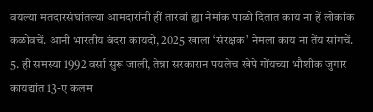वयल्या मतदारसंघांतल्या आमदारांनी हीं तारवां ह्या नेमांक पाळो दितात काय ना हें लोकांक कळोवचें. आनी भारतीय बंदरा कायदो, 2025 खाला ‘संरक्षक’ नेमला काय ना तेंय सांगचें.
5. ही समस्या 1992 वर्सा सुरू जाली, तेन्ना सरकारान पयलेच खेपे गोंयच्या भौशीक जुगार कायद्यांत 13-ए कलम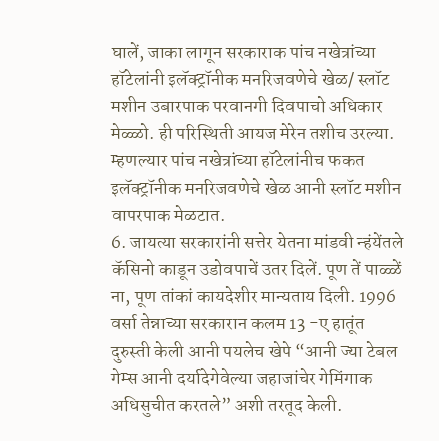घालें, जाका लागून सरकाराक पांच नखेत्रांच्या हॉटेलांनी इलॅक्ट्रॉनीक मनरिजवणेचे खेळ/ स्लॉट मशीन उबारपाक परवानगी दिवपाचो अधिकार मेळ्ळो. ही परिस्थिती आयज मेरेन तशीच उरल्या. म्हणल्यार पांच नखेत्रांच्या हॉटेलांनीच फकत इलॅक्ट्रॉनीक मनरिजवणेचे खेळ आनी स्लॉट मशीन वापरपाक मेळटात.
6. जायत्या सरकारांनी सत्तेर येतना मांडवी न्हंयेंतले कॅसिनो काडून उडोवपाचें उतर दिलें. पूण तें पाळ्ळें ना, पूण तांकां कायदेशीर मान्यताय दिली. 1996 वर्सा तेन्नाच्या सरकारान कलम 13 -ए हातूंत दुरुस्ती केली आनी पयलेच खेपे “आनी ज्या टेबल गेम्स आनी दर्यादेगेवेल्या जहाजांचेर गेमिंगाक अधिसुचीत करतले” अशी तरतूद केली.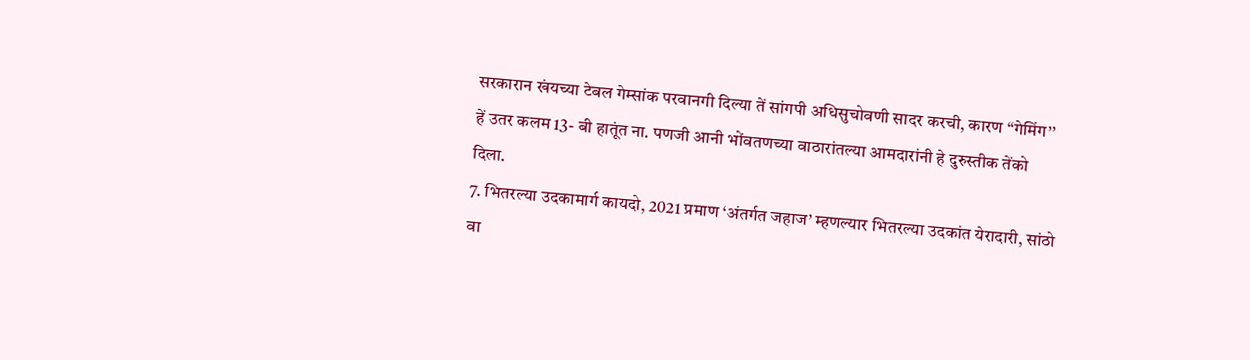सरकारान खंयच्या टेबल गेम्सांक परवानगी दिल्या तें सांगपी अधिसुचोवणी सादर करची, कारण “गेमिंग’’ हें उतर कलम 13- बी हातूंत ना. पणजी आनी भोंवतणच्या वाठारांतल्या आमदारांनी हे दुरुस्तीक तेंको दिला.
7. भितरल्या उदकामार्ग कायदो, 2021 प्रमाण ‘अंतर्गत जहाज’ म्हणल्यार भितरल्या उदकांत येरादारी, सांठो वा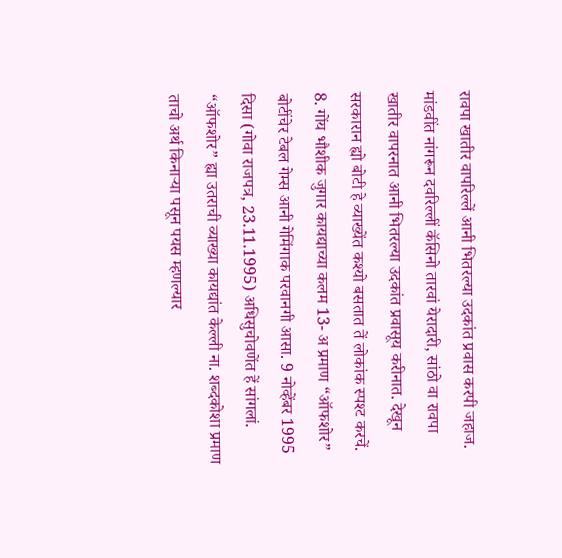रावपा खातीर वापरिल्लें आनी भितरल्या उदकांत प्रवास करपी जहाज. मांडवींत नांगरून दवरिल्लीं कॅसिनो तारवां येरादारी, सांठो वा रावपा खातीर वापरनात आनी भितरल्या उदकांत प्रवासूय करीनात. देखून सरकारान ह्यो बोटी हे व्याख्येंत कश्यो बसतात तें लोकांक स्पश्ट करचें.
8. गोंय भौशीक जुगार कायद्याच्या कलम 13- अ प्रमाण “ऑफशोर” बोटींचेर टेबल गेम्स आनी गेमिंगाक परवानगी आसा. 9 नोव्हेंबर 1995 दिसा (गोवा राजपत्र, 23.11.1995) अधिसुचोवणेंत हें सांगलां. “ऑफशोर” ह्या उतराची व्याख्या कायद्यांत केल्ली ना. शब्दकोशा प्रमाण ताचो अर्थ किनाऱ्या पसून पयस म्हणल्यार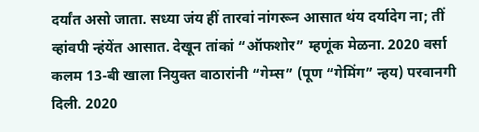दर्यांत असो जाता. सध्या जंय हीं तारवां नांगरून आसात थंय दर्यादेग ना; तीं व्हांवपी न्हंयेंत आसात. देखून तांकां “ऑफशोर” म्हणूंक मेळना. 2020 वर्सा कलम 13-बी खाला नियुक्त वाठारांनी “गेम्स” (पूण “गेमिंग” न्हय) परवानगी दिली. 2020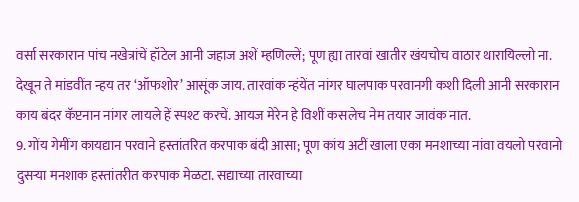वर्सा सरकारान पांच नखेत्रांचें हॉटेल आनी जहाज अशें म्हणिल्लें; पूण ह्या तारवां खातीर खंयचोच वाठार थारायिल्लो ना. देखून ते मांडवींत न्हय तर ‘ऑफशोर’ आसूंक जाय. तारवांक न्हंयेंत नांगर घालपाक परवानगी कशी दिली आनी सरकारान काय बंदर कॅप्टनान नांगर लायले हें स्पश्ट करचें. आयज मेरेन हे विशीं कसलेच नेम तयार जावंक नात.
9. गोंय गेमींग कायद्यान परवाने हस्तांतरित करपाक बंदी आसा; पूण कांय अटीं खाला एका मनशाच्या नांवा वयलो परवानो दुसऱ्या मनशाक हस्तांतरीत करपाक मेळटा. सद्याच्या तारवाच्या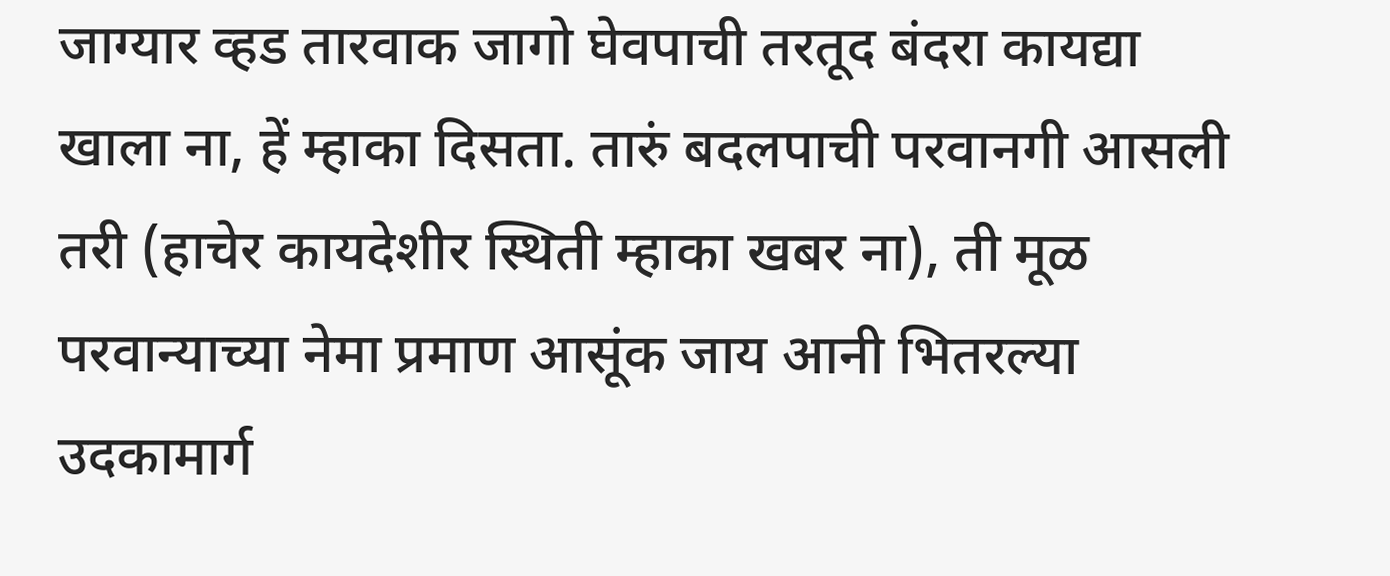जाग्यार व्हड तारवाक जागो घेवपाची तरतूद बंदरा कायद्या खाला ना, हें म्हाका दिसता. तारुं बदलपाची परवानगी आसली तरी (हाचेर कायदेशीर स्थिती म्हाका खबर ना), ती मूळ परवान्याच्या नेमा प्रमाण आसूंक जाय आनी भितरल्या उदकामार्ग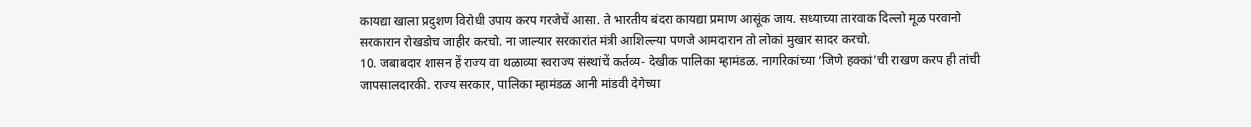कायद्या खाला प्रदुशण विरोधी उपाय करप गरजेचें आसा. ते भारतीय बंदरा कायद्या प्रमाण आसूंक जाय. सध्याच्या तारवाक दिल्लो मूळ परवानो सरकारान रोखडोच जाहीर करचो. ना जाल्यार सरकारांत मंत्री आशिल्ल्या पणजे आमदारान तो लोकां मुखार सादर करचो.
10. जबाबदार शासन हें राज्य वा थळाव्या स्वराज्य संस्थांचें कर्तव्य- देखीक पालिका म्हामंडळ. नागरिकांच्या ‘जिणे हक्कां’ची राखण करप ही तांची जापसालदारकी. राज्य सरकार, पालिका म्हामंडळ आनी मांडवी देगेच्या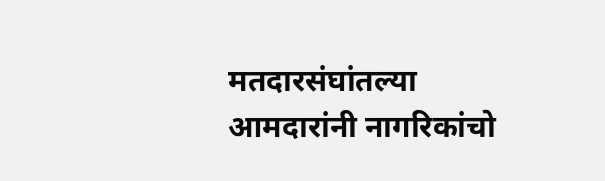मतदारसंघांतल्या आमदारांनी नागरिकांचो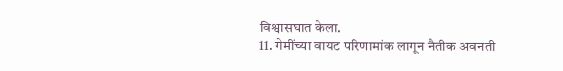विश्वासघात केला.
11. गेमींच्या वायट परिणामांक लागून नैतीक अवनती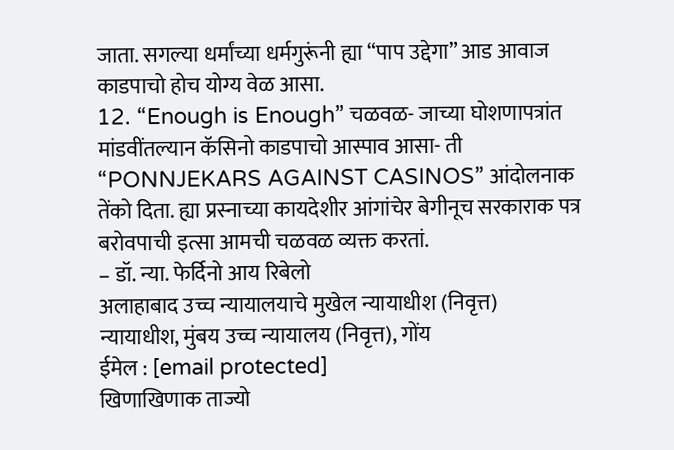जाता. सगल्या धर्मांच्या धर्मगुरूंनी ह्या “पाप उद्देगा” आड आवाज काडपाचो होच योग्य वेळ आसा.
12. “Enough is Enough” चळवळ- जाच्या घोशणापत्रांत मांडवींतल्यान कॅसिनो काडपाचो आस्पाव आसा- ती “PONNJEKARS AGAINST CASINOS” आंदोलनाक तेंको दिता. ह्या प्रस्नाच्या कायदेशीर आंगांचेर बेगीनूच सरकाराक पत्र बरोवपाची इत्सा आमची चळवळ व्यक्त करतां.
– डॉ. न्या. फेर्दिनो आय रिबेलो
अलाहाबाद उच्च न्यायालयाचे मुखेल न्यायाधीश (निवृत्त)
न्यायाधीश, मुंबय उच्च न्यायालय (निवृत्त), गोंय
ईमेल : [email protected]
खिणाखिणाक ताज्यो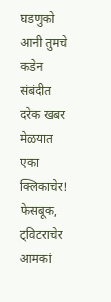घडणुको आनी तुमचे कडेन संबंदीत दरेक खबर मेळयात एका क्लिकाचेर! फेसबूक, ट्विटराचेर आमकां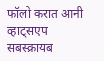फॉलो करात आनी व्हाट्सएप सबस्क्रायब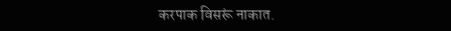करपाक विसरूं नाकात.